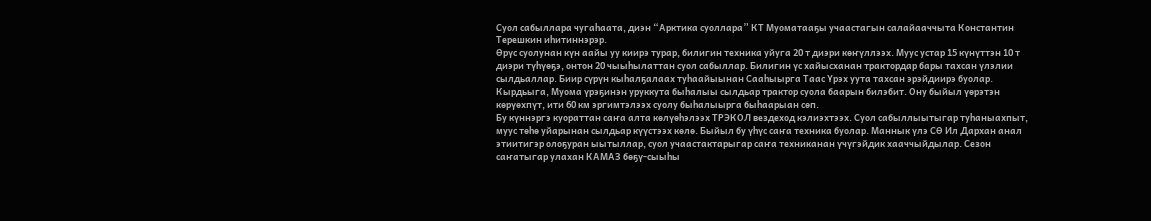Суол сабыллара чугаһаата, диэн “Арктика суоллара” КТ Муоматааҕы учаастагын салайааччыта Константин Терешкин иһитиннэрэр.
Өрүс суолунан күн аайы уу киирэ турар, билигин техника уйуга 20 т диэри көҥүллээх. Муус устар 15 күнүттэн 10 т диэри түһүөҕэ, онтон 20 чыыһылаттан суол сабыллар. Билигин үс хайысханан трактордар бары тахсан үлэлии сылдьаллар. Биир сүрүн кыһалҕалаах туһаайыынан Сааһыырга Таас Үрэх уута тахсан эрэйдиирэ буолар. Кырдьыга, Муома үрэҕинэн уруккута быһалыы сылдьар трактор суола баарын билэбит. Ону быйыл үөрэтэн көрүөхпүт, ити 60 км эргимтэлээх суолу быһалыырга быһаарыан сөп.
Бу күннэргэ куораттан саҥа алта көлүөһэлээх ТРЭКОЛ вездеход кэлиэхтээх. Суол сабыллыытыгар туһаныахпыт, муус төһө уйарынан сылдьар күүстээх көлө. Быйыл бу үһүс саҥа техника буолар. Маннык үлэ СӨ Ил Дархан анал этиитигэр олоҕуран ыытыллар, суол учаастактарыгар саҥа техниканан үчүгэйдик хааччыйдылар. Сезон саҥатыгар улахан КАМАЗ бөҕү-сыыһы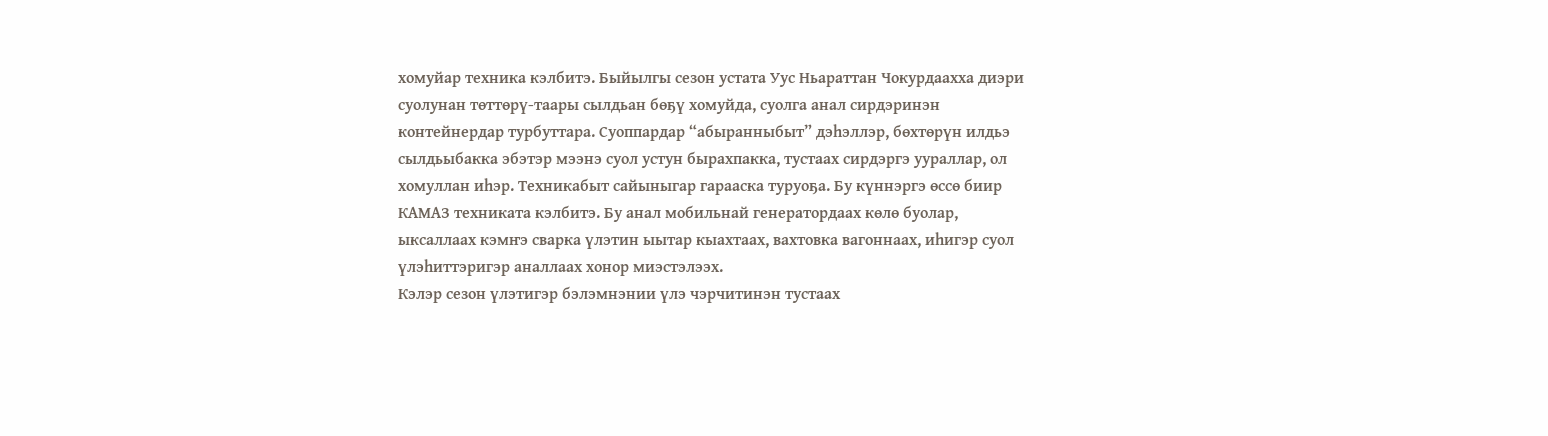хомуйар техника кэлбитэ. Быйылгы сезон устата Уус Ньараттан Чокурдаахха диэри суолунан төттөрү-таары сылдьан бөҕү хомуйда, суолга анал сирдэринэн контейнердар турбуттара. Суоппардар “абыранныбыт” дэһэллэр, бөхтөрүн илдьэ сылдьыбакка эбэтэр мээнэ суол устун бырахпакка, тустаах сирдэргэ уураллар, ол хомуллан иһэр. Техникабыт сайыныгар гарааска туруоҕа. Бу күннэргэ өссө биир КАМАЗ техниката кэлбитэ. Бу анал мобильнай генератордаах көлө буолар, ыксаллаах кэмҥэ сварка үлэтин ыытар кыахтаах, вахтовка вагоннаах, иһигэр суол үлэһиттэригэр аналлаах хонор миэстэлээх.
Кэлэр сезон үлэтигэр бэлэмнэнии үлэ чэрчитинэн тустаах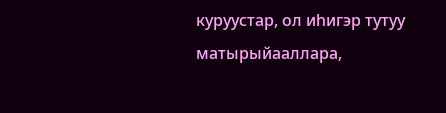куруустар, ол иһигэр тутуу матырыйааллара,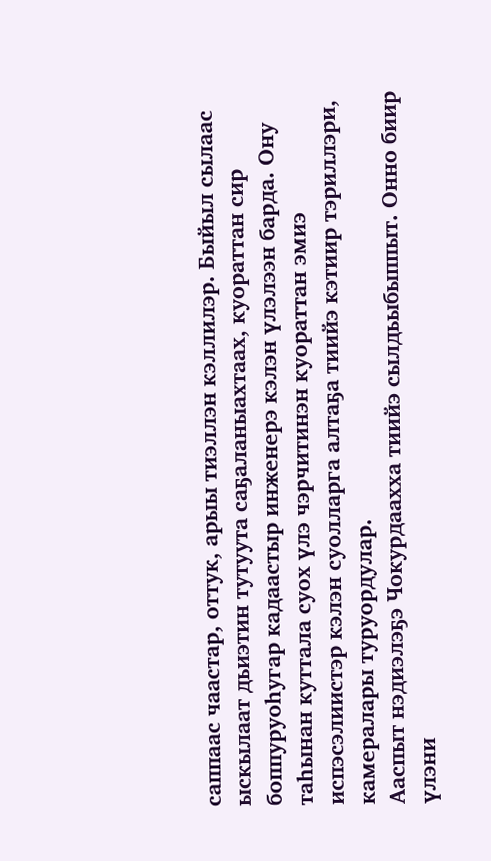саппаас чаастар, оттук, арыы тиэллэн кэллилэр. Быйыл сылаас ыскылаат дьиэтин тутуута саҕаланыахтаах, куораттан сир боппуруоһугар кадаастыр инженерэ кэлэн үлэлээн барда. Ону таһынан куттала суох үлэ чэрчитинэн куораттан эмиэ испэсэлиистэр кэлэн суолларга алтаҕа тиийэ кэтиир тэриллэри, камералары туруордулар.
Ааспыт нэдиэлэҕэ Чокурдаахха тиийэ сылдьыбыппыт. Онно биир үлэни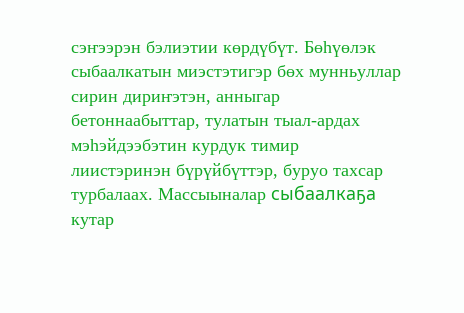сэҥээрэн бэлиэтии көрдүбүт. Бөһүөлэк сыбаалкатын миэстэтигэр бөх мунньуллар сирин дириҥэтэн, анныгар бетоннаабыттар, тулатын тыал-ардах мэһэйдээбэтин курдук тимир лиистэринэн бүрүйбүттэр, буруо тахсар турбалаах. Массыыналар сыбаалкаҕа кутар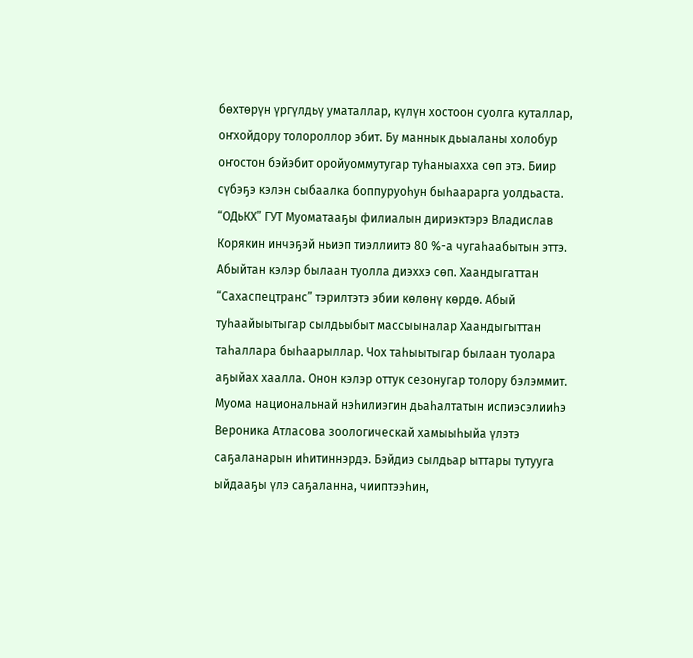бөхтөрүн үргүлдьү уматаллар, күлүн хостоон суолга куталлар, оҥхойдору толороллор эбит. Бу маннык дьыаланы холобур оҥостон бэйэбит оройуоммутугар туһаныахха сөп этэ. Биир сүбэҕэ кэлэн сыбаалка боппуруоһун быһаарарга уолдьаста.
“ОДьКХ” ГУТ Муоматааҕы филиалын дириэктэрэ Владислав Корякин инчэҕэй ньиэп тиэллиитэ 80 %-а чугаһаабытын эттэ. Абыйтан кэлэр былаан туолла диэххэ сөп. Хаандыгаттан “Сахаспецтранс” тэрилтэтэ эбии көлөнү көрдө. Абый туһаайыытыгар сылдьыбыт массыыналар Хаандыгыттан таһаллара быһаарыллар. Чох таһыытыгар былаан туолара аҕыйах хаалла. Онон кэлэр оттук сезонугар толору бэлэммит.
Муома национальнай нэһилиэгин дьаһалтатын испиэсэлииһэ Вероника Атласова зоологическай хамыыһыйа үлэтэ саҕаланарын иһитиннэрдэ. Бэйдиэ сылдьар ыттары тутууга ыйдааҕы үлэ саҕаланна, чииптээһин,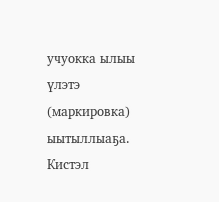учуокка ылыы үлэтэ (маркировка) ыытыллыаҕа. Кистэл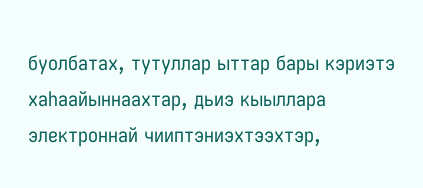буолбатах, тутуллар ыттар бары кэриэтэ хаһаайыннаахтар, дьиэ кыыллара электроннай чииптэниэхтээхтэр,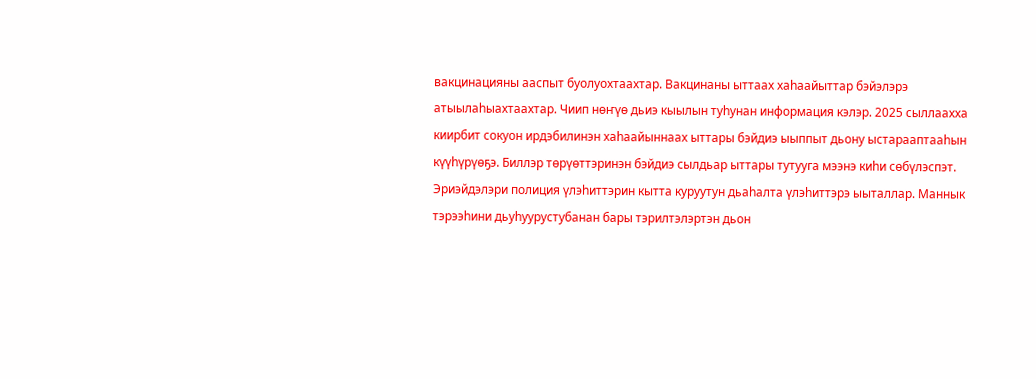вакцинацияны ааспыт буолуохтаахтар. Вакцинаны ыттаах хаһаайыттар бэйэлэрэ атыылаһыахтаахтар. Чиип нөҥүө дьиэ кыылын туһунан информация кэлэр. 2025 сыллаахха киирбит сокуон ирдэбилинэн хаһаайыннаах ыттары бэйдиэ ыыппыт дьону ыстарааптааһын күүһүрүөҕэ. Биллэр төрүөттэринэн бэйдиэ сылдьар ыттары тутууга мээнэ киһи сөбүлэспэт. Эриэйдэлэри полиция үлэһиттэрин кытта куруутун дьаһалта үлэһиттэрэ ыыталлар. Маннык тэрээһини дьуһуурустубанан бары тэрилтэлэртэн дьон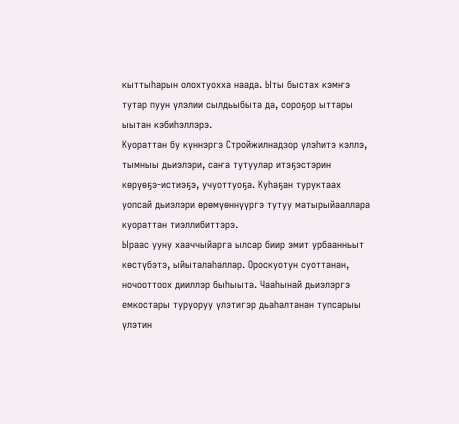кыттыһарын олохтуохха наада. Ыты быстах кэмҥэ тутар пуун үлэлии сылдьыбыта да, сороҕор ыттары ыытан кэбиһэллэрэ.
Куораттан бу күннэргэ Стройжилнадзор үлэһитэ кэллэ, тымныы дьиэлэри, саҥа тутуулар итэҕэстэрин көрүөҕэ-истиэҕэ, учуоттуоҕа. Куһаҕан туруктаах уопсай дьиэлэри өрөмүөннүүргэ тутуу матырыйааллара куораттан тиэллибиттэрэ.
Ыраас ууну хааччыйарга ылсар биир эмит урбаанньыт көстүбэтэ, ыйыталаһаллар. Ороскуотун суоттанан, ночооттоох дииллэр быһыыта. Чааһынай дьиэлэргэ емкостары туруоруу үлэтигэр дьаһалтанан тупсарыы үлэтин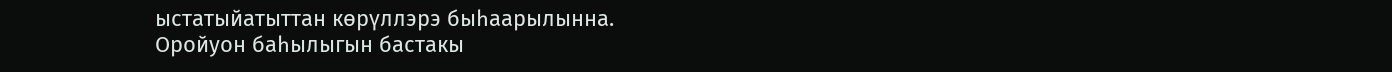ыстатыйатыттан көрүллэрэ быһаарылынна.
Оройуон баһылыгын бастакы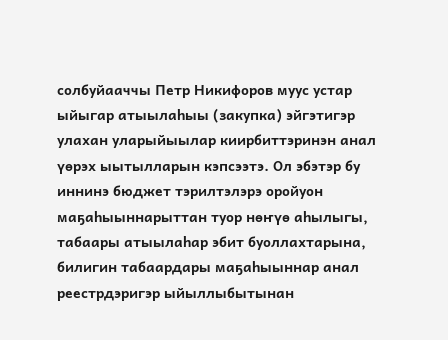солбуйааччы Петр Никифоров муус устар ыйыгар атыылаһыы (закупка) эйгэтигэр улахан уларыйыылар киирбиттэринэн анал үөрэх ыытылларын кэпсээтэ. Ол эбэтэр бу иннинэ бюджет тэрилтэлэрэ оройуон маҕаһыыннарыттан туор нөҥүө аһылыгы, табаары атыылаһар эбит буоллахтарына, билигин табаардары маҕаһыыннар анал реестрдэригэр ыйыллыбытынан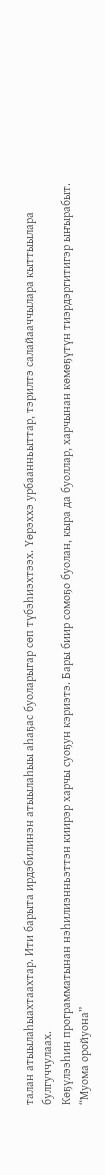талан атыылаһыахтаахтар. Ити барыта ирдэбилинэн атыылаһыы аһаҕас буоларыгар сөп түбэһиэхтээх. Үөрэххэ урбаанньыттар, тэрилтэ салайааччылара кыттыылара булгуччулаах.
Көҕүлээһин программатынан нэһилиэнньэттэн киирэр харчы суоҕун кэриэтэ. Бары биир сомоҕо буолан, кыра да буоллар, харчынан көмөҕүтүн тиэрдэргитигэр ыҥырабыт.
“Муома оройуона”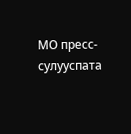МО пресс-сулууспата